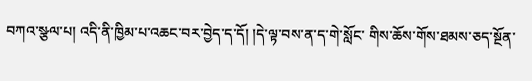བཀའ་སྩལ་པ། འདི་ནི་ཁྱིམ་པ་འཆང་བར་བྱེད་ད་དོ། །དེ་ལྟ་བས་ན་ད་གེ་སློང་ གིས་ཆོས་གོས་ཐམས་ཅད་སྔོན་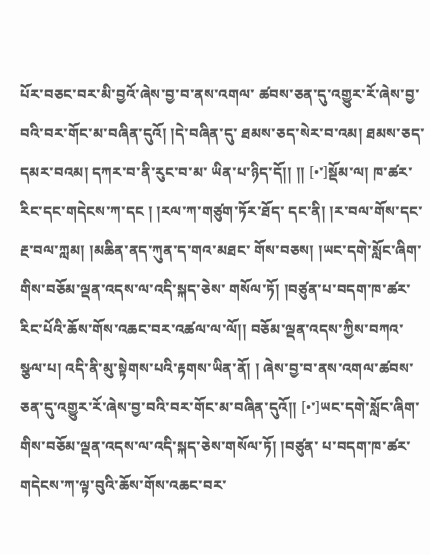པོར་བཅང་བར་མི་བྱའོ་ཞེས་བྱ་བ་ནས་འགལ་ ཚབས་ཅན་དུ་འགྱུར་རོ་ཞེས་བྱ་བའི་བར་གོང་མ་བཞིན་དུའོ། །དེ་བཞིན་དུ་ ཐམས་ཅད་སེར་བ་འམ། ཐམས་ཅད་དམར་བའམ། དཀར་བ་ནི་རུང་བ་མ་ ཡིན་པ་ཉིད་དོ།། །། [•་]སྡོམ་ལ། ཁ་ཚར་རིང་དང་གདེངས་ཀ་དང ། །རལ་ཀ་གཙུག་ཏོར་ཐོད་ དང་ནི། །ར་བལ་གོས་དང་རྔ་བལ་ཀླམ། །མཆིན་ནད་ཀུན་ད་གའ་མཐང་ གོས་བཅས། །ཡང་དགེ་སློང་ཞིག་གིས་བཅོམ་ལྡན་འདས་ལ་འདི་སྐད་ཅེས་ གསོལ་ཏོ། །བཙུན་པ་བདག་ཁ་ཚར་རིང་པོའི་ཆོས་གོས་འཆང་བར་འཚལ་ལ་ལོ།། བཅོམ་ལྡན་འདས་ཀྱིས་བཀའ་སྩལ་པ། འདི་ནི་མུ་སྟེགས་པའི་རྟགས་ཡིན་ནོ། ། ཞེས་བྱ་བ་ནས་འགལ་ཚབས་ཅན་དུ་འགྱུར་རོ་ཞེས་བྱ་བའི་བར་གོང་མ་བཞིན་དུའོ།། [•་]ཡང་དགེ་སློང་ཞིག་གིས་བཅོམ་ལྡན་འདས་ལ་འདི་སྐད་ཅེས་གསོལ་ཏོ། །བཙུན་ པ་བདག་ཁ་ཚར་གདེངས་ཀ་ལྟ་བུའི་ཆོས་གོས་འཆང་བར་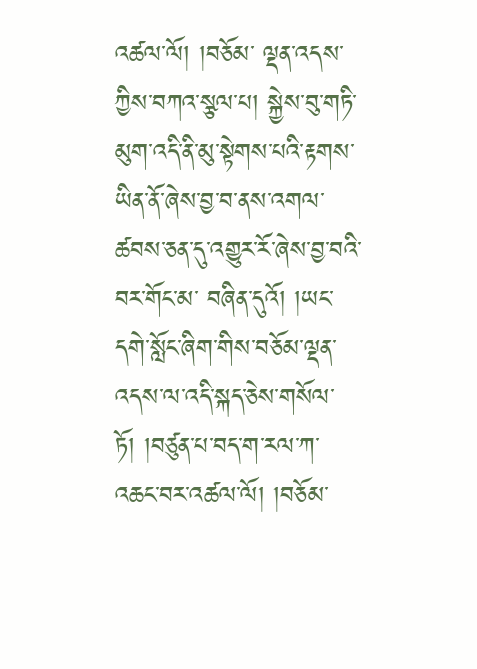འཚལ་ལོ། །བཅོམ་ ལྡན་འདས་ཀྱིས་བཀའ་སྩལ་པ། སྐྱེས་བུ་གཏི་མུག་འདི་ནི་མུ་སྟེགས་པའི་རྟགས་ ཡིན་ནོ་ཞེས་བྱ་བ་ནས་འགལ་ཚབས་ཅན་དུ་འགྱུར་རོ་ཞེས་བྱ་བའི་བར་གོང་མ་ བཞིན་དུའོ། །ཡང་དགེ་སློང་ཞིག་གིས་བཅོམ་ལྡན་འདས་ལ་འདི་སྐད་ཅེས་གསོལ་ ཏོ། །བཙུན་པ་བད་ག་རལ་ཀ་འཆང་བར་འཚལ་ལོ། །བཅོམ་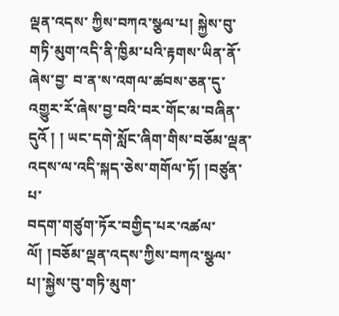ལྡན་འདས་ ཀྱིས་བཀའ་སྩལ་པ། སྐྱེས་བུ་གཏི་མུག་འདི་ནི་ཁྱིམ་པའི་རྟགས་ཡིན་ནོ་ཞེས་བྱ་ བ་ན་ས་འགལ་ཚབས་ཅན་དུ་འགྱུར་རོ་ཞེས་བྱ་བའི་བར་གོང་མ་བཞིན་དུའོ ། ། ཡང་དགེ་སློང་ཞིག་གིས་བཅོམ་ལྡན་འདས་ལ་འདི་སྐད་ཅེས་གགོལ་ཏོ། །བཙུན་པ་
བདག་གཙུག་ཏོར་བགྱིད་པར་འཚལ་ལོ། །བཅོམ་ལྡན་འདས་ཀྱིས་བཀའ་སྩལ་ པ།་སྐྱེས་བུ་གཏི་མུག་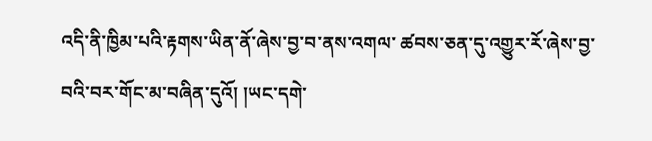འདི་ནི་ཁྱིམ་པའི་རྟགས་ཡིན་ནོ་ཞེས་བྱ་བ་ནས་འགལ་ ཚབས་ཅན་དུ་འགྱུར་རོ་ཞེས་བྱ་བའི་བར་གོང་མ་བཞིན་དུའོ། །ཡང་དགེ་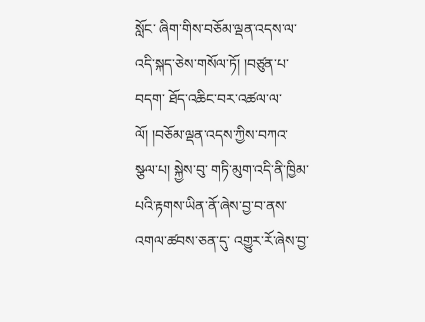སློང་ ཞིག་གིས་བཅོམ་ལྡན་འདས་ལ་འདི་སྐད་ཅེས་གསོལ་ཏོ། །བཙུན་པ་བདག་ ཐོད་འཆིང་བར་འཚལ་ལ་ལོ། །བཅོམ་ལྡན་འདས་ཀྱིས་བཀའ་སྩལ་པ། སྐྱེས་བུ་ གཏི་མུག་འདི་ནི་ཁྱིམ་པའི་རྟགས་ཡིན་ནོ་ཞེས་བྱ་བ་ནས་འགལ་ཚབས་ཅན་དུ་ འགྱུར་རོ་ཞེས་བྱ་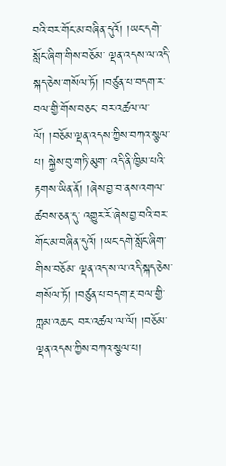བའི་བར་གོང་མ་བཞིན་དུའོ། །ཡང་དགེ་སློང་ཞིག་གིས་བཅོམ་ ལྡན་འདས་ལ་འདི་སྐད་ཅེས་གསོལ་ཏོ། །བཙུན་པ་བདག་ར་བལ་གྱི་གོས་བཅང་ བར་འཚལ་ལ་ལོ། །བཅོམ་ལྡན་འདས་ཀྱིས་བཀའ་སྩལ་པ། སྐྱེས་བུ་གཏི་མུག་ འདི་ནི་ཁྱིམ་པའི་རྟགས་ཡིན་ནོ། །ཞེས་བྱ་བ་ནས་འགལ་ཚབས་ཅན་དུ་ འགྱུར་རོ་ཞེས་བྱ་བའི་བར་གོང་མ་བཞིན་དུའོ། །ཡང་དགེ་སློང་ཞིག་གིས་བཅོམ་ ལྡན་འད་ས་ལ་འདི་སྐད་ཅེས་གསོལ་ཏོ། །བཙུན་པ་བདག་རྔ་བལ་གྱི་ཀླམ་འཆང་ བར་འཚལ་ལ་ལོ། །བཅོམ་ལྡན་འདས་ཀྱིས་བཀའ་སྩལ་པ།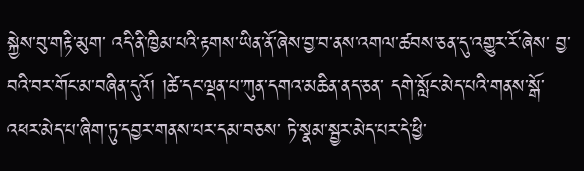སྐྱེས་བུ་གརྟི་མུག་ འདི་ནི་ཁྱིམ་པའི་རྟགས་ཡིན་ནོ་ཞེས་བྱ་བ་ནས་འགལ་ཚབས་ཅན་དུ་འགྱུར་རོ་ཞེས་ བྱ་བའི་བར་གོང་མ་བཞིན་དུའོ། །ཚེ་དང་ལྡན་པ་ཀུན་དགའ་མཆིན་ནད་ཅན་ དགེ་སློང་མེད་པའི་གནས་སྒོ་འཕར་མེད་པ་ཞིག་ཏུ་དབྱར་གནས་པར་དམ་བཅས་ ཏེ་སྣམ་སྦྱར་མེད་པར་དེ་ཕྱི་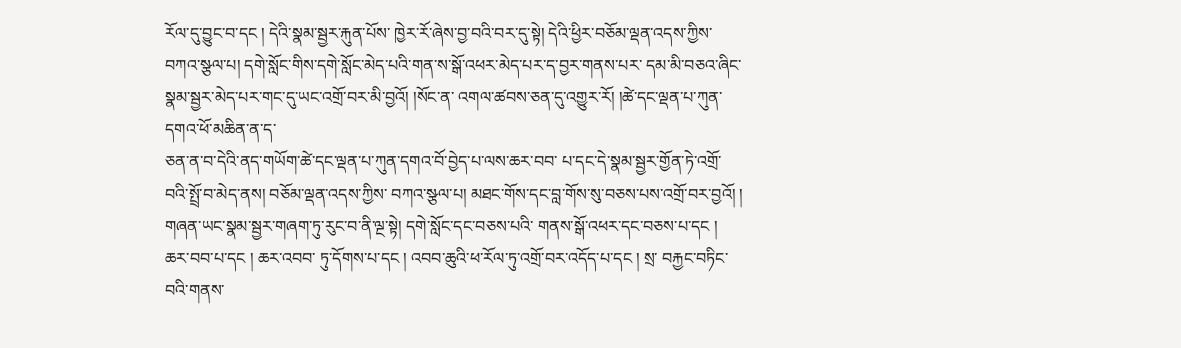རོལ་དུ་བྱུང་བ་དང ། དེའི་སྣམ་སྦྱར་རྐུན་པོས་ ཁྱེར་རོ་ཞེས་བྱ་བའི་བར་དུ་སྟེ། དེའི་ཕྱིར་བཅོམ་ལྡན་འདས་ཀྱིས་བཀའ་སྩལ་པ། དགེ་སློང་གིས་དགེ་སློང་མེད་པའི་གན་ས་སྒོ་འཕར་མེད་པར་ད་བྱར་གནས་པར་ དམ་མི་བཅའ་ཞིང་སྣམ་སྦྱར་མེད་པར་གང་དུ་ཡང་འགྲོ་བར་མི་བྱའོ། །སོང་ན་ འགལ་ཚབས་ཅན་དུ་འགྱུར་རོ། །ཚེ་དང་ལྡན་པ་ཀུན་དགའ་ཕོ་མཆིན་ན་ད་
ཅན་ན་བ་དེའི་ནད་གཡོག་ཚེ་དང་ལྡན་པ་ཀུན་དགའ་བོ་བྱེད་པ་ལས་ཆར་བབ་ པ་དང་དེ་སྣམ་སྦྱར་གྱོན་ཏེ་འགྲོ་བའི་སྤྲོ་བ་མེད་ནས། བཅོམ་ལྡན་འདས་ཀྱིས་ བཀའ་སྩལ་པ། མཐང་གོས་དང་བླ་གོས་སུ་བཅས་པས་འགྲོ་བར་བྱའོ། ། གཞན་ཡང་སྣམ་སྦྱར་གཞག་ཏུ་རུང་བ་ནི་ལྔ་སྟེ། དགེ་སློང་དང་བཅས་པའི་ གནས་སྒོ་འཕར་དང་བཅས་པ་དང ། ཆར་བབ་པ་དང ། ཆར་འབབ་ ཏུ་དོགས་པ་དང ། འབབ་ཆུའི་ཕ་རོལ་ཏུ་འགྲོ་བར་འདོད་པ་དང ། སྲ་ བརྐྱང་བཏིང་བའི་གནས་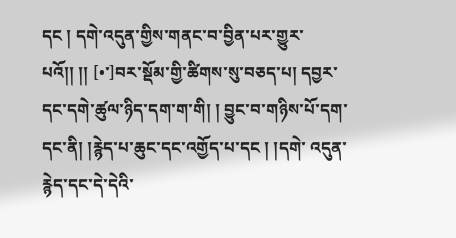དང ། དགེ་འདུན་གྱིས་གནང་བ་བྱིན་པར་གྱུར་ པའོ།། །། [•་]བར་སྡོམ་གྱི་ཚིགས་སུ་བཅད་པ། དབྱར་དང་དགེ་ཚུལ་ཉིད་དག་ག་གི། ། བྱུང་བ་གཉིས་པོ་དག་དང་ནི། །རྙེད་པ་ཆུང་དང་འགྱོད་པ་དང ། །དགེ་ འདུན་རྙེད་དང་དེ་དེའི་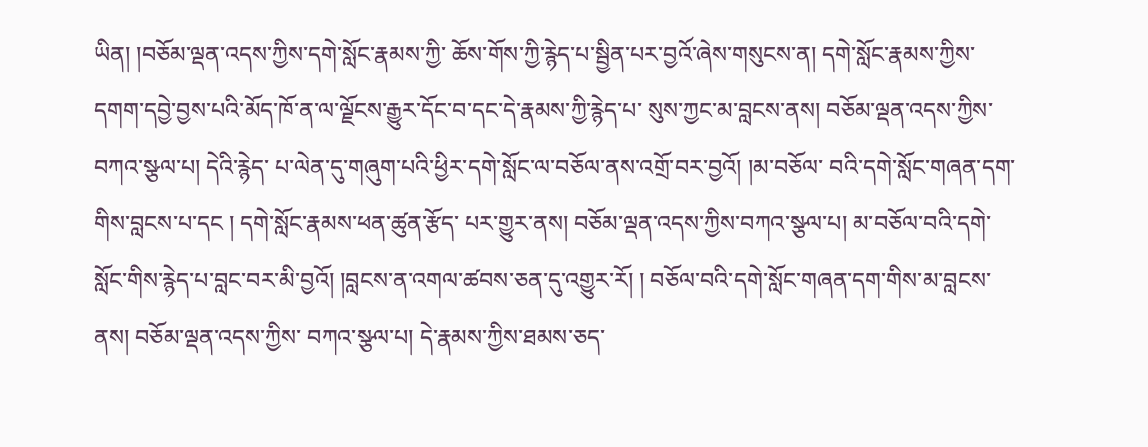ཡིན། །བཅོམ་ལྡན་འདས་ཀྱིས་དགེ་སློང་རྣམས་ཀྱི་ ཆོས་གོས་ཀྱི་རྙེད་པ་སྦྱིན་པར་བྱའོ་ཞེས་གསུངས་ན། དགེ་སློང་རྣམས་ཀྱིས་ དགག་དབྱེ་བྱས་པའི་མོད་ཁོ་ན་ལ་ལྗོངས་རྒྱུར་དོང་བ་དང་དེ་རྣམས་ཀྱི་རྙེད་པ་ སུས་ཀྱང་མ་བླངས་ནས། བཅོམ་ལྡན་འདས་ཀྱིས་བཀའ་སྩལ་པ། དེའི་རྙེད་ པ་ལེན་དུ་གཞུག་པའི་ཕྱིར་དགེ་སློང་ལ་བཅོལ་ནས་འགྲོ་བར་བྱའོ། །མ་བཅོལ་ བའི་དགེ་སློང་གཞན་དག་གིས་བླངས་པ་དང ། དགེ་སློང་རྣམས་ཕན་ཚུན་རྩོད་ པར་གྱུར་ནས། བཅོམ་ལྡན་འདས་ཀྱིས་བཀའ་སྩལ་པ། མ་བཅོལ་བའི་དགེ་ སློང་གིས་རྙེད་པ་བླང་བར་མི་བྱའོ། །བླངས་ན་འགལ་ཚབས་ཅན་དུ་འགྱུར་རོ། ། བཅོལ་བའི་དགེ་སློང་གཞན་དག་གིས་མ་བླངས་ནས། བཅོམ་ལྡན་འདས་ཀྱིས་ བཀའ་སྩལ་པ། དེ་རྣམས་ཀྱིས་ཐམས་ཅད་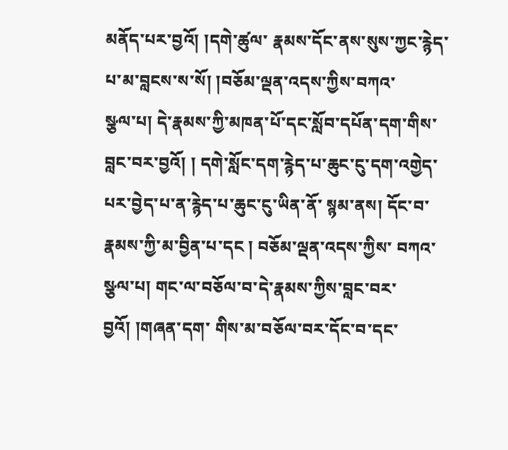མནོད་པར་བྱའོ། །དགེ་ཚུལ་ རྣམས་དོང་ནས་སུས་ཀྱང་རྙེད་པ་མ་བླངས་ས་སོ། །བཅོམ་ལྡན་འདས་ཀྱིས་བཀའ་
སྩལ་པ། དེ་རྣམས་ཀྱི་མཁན་པོ་དང་སློབ་དཔོན་དག་གིས་བླང་བར་བྱའོ། ། དགེ་སློང་དག་རྙེད་པ་ཆུང་ངུ་དག་འགྱེད་པར་བྱེད་པ་ན་རྙེད་པ་ཆུང་ངུ་ཡིན་ནོ་ སྙམ་ནས། དོང་བ་རྣམས་ཀྱི་མ་བྱིན་པ་དང ། བཅོམ་ལྡན་འདས་ཀྱིས་ བཀའ་སྩལ་པ། གང་ལ་བཅོལ་བ་དེ་རྣམས་ཀྱིས་བླང་བར་བྱའོ། །གཞན་དག་ གིས་མ་བཅོལ་བར་དོང་བ་དང་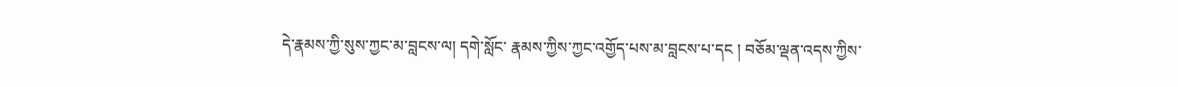དེ་རྣམས་ཀྱི་སུས་ཀྱང་མ་བླངས་ལ། དགེ་སློང་ རྣམས་ཀྱིས་ཀྱང་འགྱོད་པས་མ་བླངས་པ་དང ། བཅོམ་ལྡན་འདས་ཀྱིས་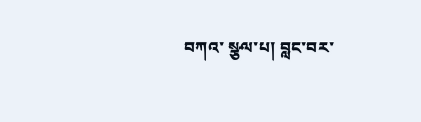བཀའ་ སྩལ་པ། བླང་བར་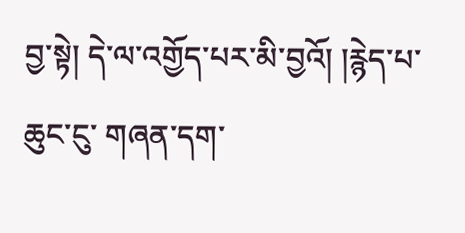བྱ་སྟེ། དེ་ལ་འགྱོད་པར་མི་བྱའོ། །རྙེད་པ་ཆུང་ངུ་ གཞན་དག་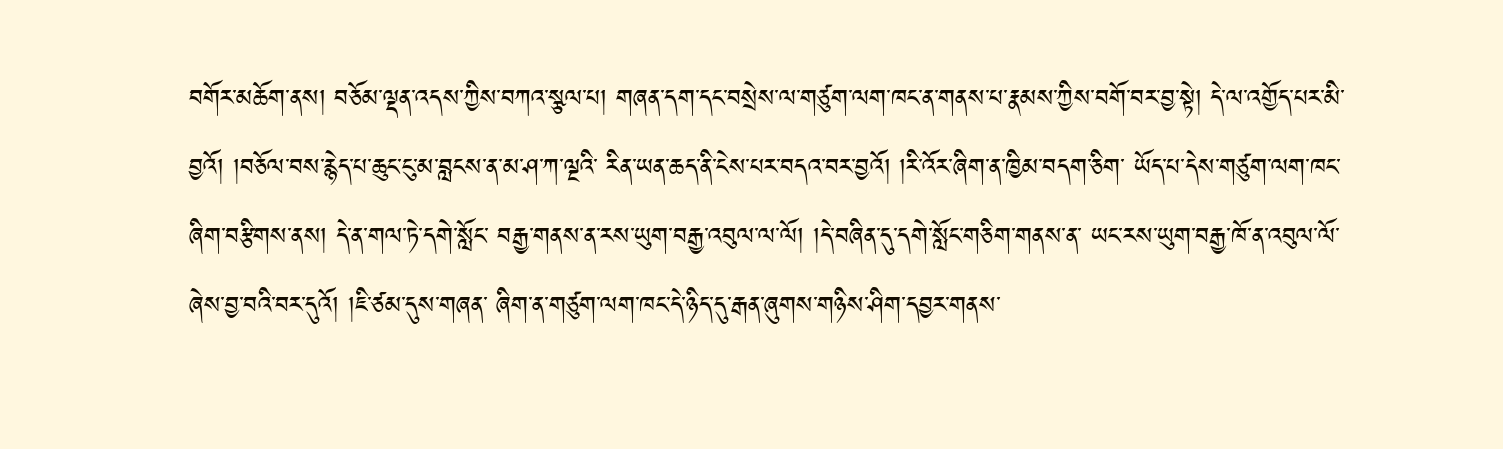བགོར་མཆོག་ནས། བཅོམ་ལྡན་འདས་ཀྱིས་བཀའ་སྩལ་པ། གཞན་དག་དང་བསྲེས་ལ་གཙུག་ལག་ཁང་ན་གནས་པ་རྣམས་ཀྱིས་བགོ་བར་བྱ་སྟེ། དེ་ལ་འགྱོད་པར་མི་བྱའོ། །བཅོལ་བས་རྙེད་པ་ཆུང་ངུ་མ་བླངས་ན་མ་ཤ་ཀ་ལྔའི་ རིན་ཡན་ཆད་ནི་ངེས་པར་བདའ་བར་བྱའོ། །རི་འོར་ཞིག་ན་ཁྱིམ་བདག་ཅིག་ ཡོད་པ་དེས་གཙུག་ལག་ཁང་ཞིག་བརྩིགས་ནས། དེ་ན་གལ་ཏེ་དགེ་སློང་ བརྒྱ་གནས་ན་རས་ཡུག་བརྒྱ་འབུལ་ལ་ལོ། །དེ་བཞིན་དུ་དགེ་སློང་གཅིག་གནས་ན་ ཡང་རས་ཡུག་བརྒྱ་ཁོ་ན་འབུལ་ལོ་ཞེས་བྱ་བའི་བར་དུའོ། །ཇི་ཙམ་དུས་གཞན་ ཞིག་ན་གཙུག་ལག་ཁང་དེ་ཉིད་དུ་རྒན་ཞུགས་གཉིས་ཤིག་དབྱར་གནས་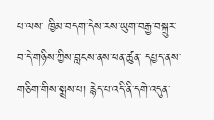པ་ལས་ ཁྱིམ་བདག་དེས་རས་ཡུག་བརྒྱ་བསྐྲུར་བ་དེ་གཉིས་ཀྱིས་བླངས་ནས་ཕན་ཚུན་ དཔྱད་ནས་གཅིག་གིས་སྨྲས་པ། རྙེད་པ་འདི་ནི་དགེ་འདུན་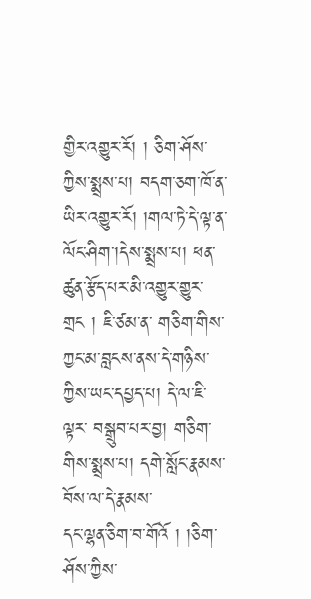གྱིར་འགྱུར་རོ། ། ཅིག་ཤོས་ཀྱིས་སྨྲས་པ། བདག་ཅག་ཁོ་ན་ཡིར་འགྱུར་རོ། །གལ་ཏེ་དེ་ལྟ་ན་ ལོང་ཤིག་།དེས་སྨྲས་པ། ཕན་ཚུན་རྩོད་པར་མི་འགྱུར་གྱུར་གྲང ། ཇི་ཙམ་ན་ གཅིག་གིས་ཀྱང་མ་བླངས་ནས་དེ་གཉིས་ཀྱིས་ཡང་དཔྱད་པ། དེ་ལ་ཇི་ལྟར་ བསྒྲུབ་པར་བྱ། གཅིག་གིས་སྨྲས་པ། དགེ་སློང་རྣམས་བོས་ལ་དེ་རྣམས་
དང་ལྷན་ཅིག་བ་གོའོ ། །ཅིག་ཤོས་ཀྱིས་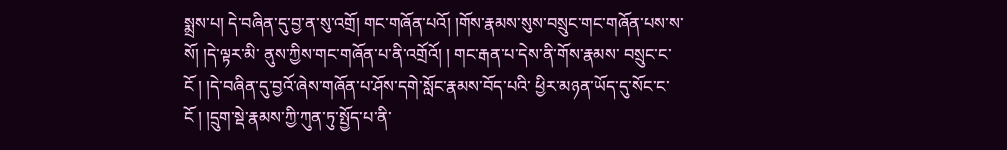སྨྲས་པ། དེ་བཞིན་དུ་བྱ་ན་སུ་འགྲོ། གང་གཞོན་པའོ། །གོས་རྣམས་སུས་བསྲུང་གང་གཞོན་པས་ས་སོ། །དེ་ལྟར་མི་ ནུས་ཀྱིས་གང་གཞོན་པ་ནི་འགྲོའོ། ། གང་རྒན་པ་དེས་ནི་གོས་རྣམས་ བསྲུང་ང་ངོ ། །དེ་བཞིན་དུ་བྱའོ་ཞེས་གཞོན་པ་ཤོས་དགེ་སློང་རྣམས་བོད་པའི་ ཕྱིར་མཉན་ཡོད་དུ་སོང་ང་ངོ ། །དྲུག་སྡེ་རྣམས་ཀྱི་ཀུན་ཏུ་སྤྱོད་པ་ནི་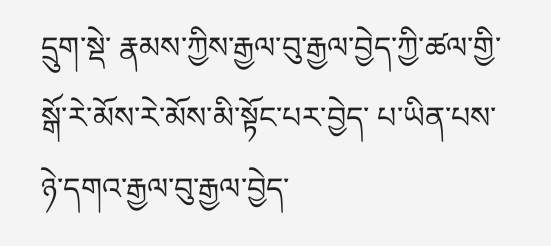དྲུག་སྡེ་ རྣམས་ཀྱིས་རྒྱལ་བུ་རྒྱལ་བྱེད་ཀྱི་ཚལ་གྱི་སྒོ་རེ་མོས་རེ་མོས་མི་སྟོང་པར་བྱེད་ པ་ཡིན་པས་ཉེ་དགའ་རྒྱལ་བུ་རྒྱལ་བྱེད་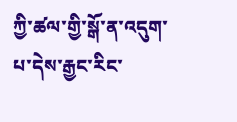ཀྱི་ཚལ་གྱི་སྒོ་ན་འདུག་པ་དེས་རྒྱང་རིང་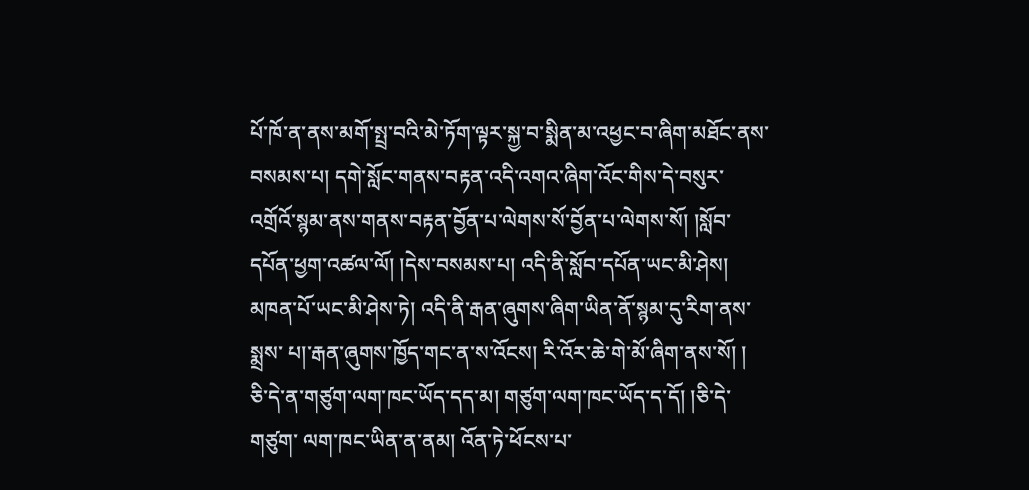པོ་ཁོ་ན་ནས་མགོ་སྤྲ་བའི་མེ་ཏོག་ལྟར་སྐྱ་བ་སྨིན་མ་འཕྱང་བ་ཞིག་མཐོང་ནས་ བསམས་པ། དགེ་སློང་གནས་བརྟན་འདི་འགའ་ཞིག་འོང་གིས་དེ་བསུར་ འགྲོའོ་སྙམ་ནས་གནས་བརྟན་བྱོན་པ་ལེགས་སོ་བྱོན་པ་ལེགས་སོ། །སློབ་ དཔོན་ཕྱག་འཚལ་ལོ། །དེས་བསམས་པ། འདི་ནི་སློབ་དཔོན་ཡང་མི་ཤེས། མཁན་པོ་ཡང་མི་ཤེས་ཏེ། འདི་ནི་རྒན་ཞུགས་ཞིག་ཡིན་ནོ་སྙམ་དུ་རིག་ནས་སྨྲས་ པ།་རྒན་ཞུགས་ཁྱོད་གང་ན་ས་འོངས། རི་འོར་ཆེ་གེ་མོ་ཞིག་ནས་སོ། ། ཅི་དེ་ན་གཙུག་ལག་ཁང་ཡོད་དད་མ། གཙུག་ལག་ཁང་ཡོད་ད་དོ། །ཅི་དེ་གཙུག་ ལག་ཁང་ཡིན་ན་ནམ། འོན་ཏེ་ཕོངས་པ་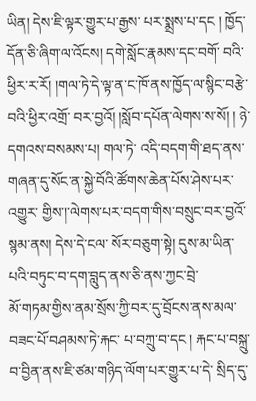ཡིན། དེས་ཇི་ལྟར་གྱུར་པ་རྒྱས་ པར་སྨྲས་པ་དང ། ཁྱོད་དོན་ཅི་ཞིག་ལ་འོངས། དགེ་སློང་རྣམས་དང་བགོ་ བའི་ཕྱིར་ར་རོ། །གལ་ཏེ་དེ་ལྟ་ན་ང་ཁོ་ནས་ཁྱོད་ལ་སྙིང་བརྩེ་བའི་ཕྱིར་འགྲོ་ བར་བྱའོ། །སློབ་དཔོན་ལེགས་ས་སོ། ། ཉེ་དགའས་བསམས་པ། གལ་ཏེ་ འདི་བདག་གི་ཐད་ནས་གཞན་དུ་སོང་ན་སྐྱེ་བོའི་ཚོགས་ཆེན་པོས་ཤེས་པར་འགྱུར་ གྱིས་།་ལེགས་པར་བདག་གིས་བསྲུང་བར་བྱའོ་སྙམ་ནས། དེས་དེ་ངལ་ སོར་བཅུག་སྟེ། དུས་མ་ཡིན་པའི་བཏུང་བ་དག་བླུད་ནས་ཅི་ནས་ཀྱང་བྲེ་
མོ་གཏམ་གྱིས་ནམ་སྲོས་ཀྱི་བར་དུ་བྲོངས་ནས་མལ་བཟང་པོ་བཤམས་ཏེ་རྐང་ པ་བཀྲུ་བ་དང ། རྐང་པ་བསྐྲུ་བ་བྱིན་ནས་ཇི་ཙམ་གཉིད་ལོག་པར་གྱུར་པ་དེ་ སྲིད་དུ་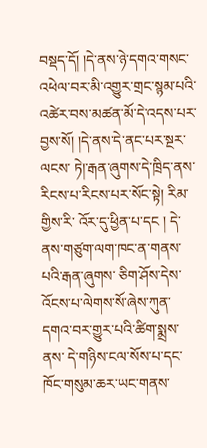བསྡད་དོ། །དེ་ནས་ཉེ་དགའ་གསང་འཕེལ་བར་མི་འགྱུར་གྲང་སྙམ་པའི་ འཚེར་བས་མཚན་མོ་དེ་འདས་པར་བྱས་སོ། །དེ་ནས་དེ་ནང་པར་སྔར་ལངས་ ཏེ།་རྒན་ཞུགས་དེ་ཁྲིད་ནས་རིངས་པ་རིངས་པར་སོང་སྟེ། རིམ་གྱིས་རི་ འོར་དུ་ཕྱིན་པ་དང ། དེ་ནས་གཙུག་ལག་ཁང་ན་གནས་པའི་རྒན་ཞུགས་ ཅིག་ཤོས་དེས་འོངས་པ་ལེགས་སོ་ཞེས་ཀུན་དགའ་བར་གྱུར་པའི་ཚིག་སྨྲས་ནས་ དེ་གཉིས་ངལ་སོས་པ་དང་ཁོང་གསུམ་ཆར་ཡང་གནས་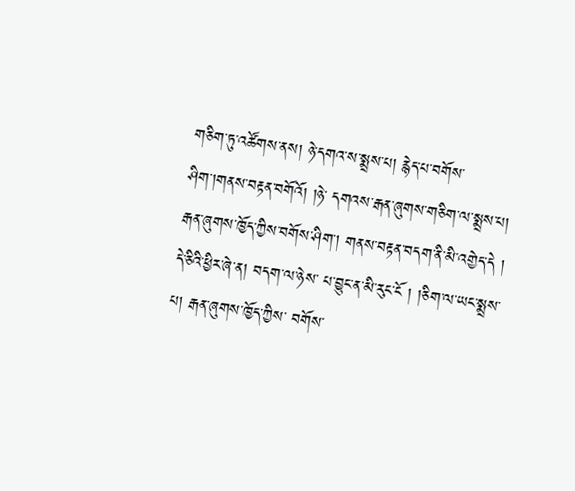གཅིག་ཏུ་འཚོགས་ནས། ཉེ་དགའ་ས་སྨྲས་པ། རྙེད་པ་བགོས་ཤིག་།གནས་བརྟན་བགོའོ། །ཉེ་ དགའས་རྒན་ཞུགས་གཅིག་ལ་སྨྲས་པ། རྒན་ཞུགས་ཁྱོད་ཀྱིས་བགོས་ཤིག་། གནས་བརྟན་བདག་ནི་མི་འགྱེད་དེ ། དེ་ཅིའི་ཕྱིར་ཞེ་ན། བདག་ལ་ཉེས་ པ་བྱུང་ན་མི་རུང་ངོ ། །ཅིག་ལ་ཡང་སྨྲས་པ། རྒན་ཞུགས་ཁྱོད་ཀྱིས་ བགོས་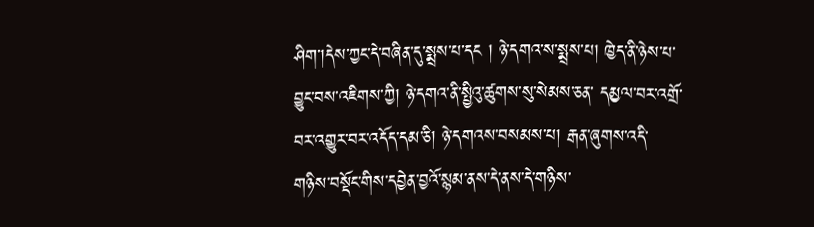ཤིག་།དེས་ཀྱང་དེ་བཞིན་དུ་སྨྲས་པ་དང ། ཉེ་དགའ་ས་སྨྲས་པ། ཁྱེད་ནི་ཉེས་པ་བྱུང་བས་འཇིགས་ཀྱི། ཉེ་དགའ་ནི་སྤྱིའུ་ཚུགས་སུ་སེམས་ཅན་ དམྱལ་བར་འགྲོ་བར་འགྱུར་བར་འདོད་དམ་ཅི། ཉེ་དགའས་བསམས་པ། རྒན་ཞུགས་འདི་གཉིས་བསྡོང་གིས་དབྱེན་བྱའོ་སྙམ་ནས་དེ་ནས་དེ་གཉིས་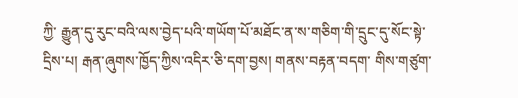ཀྱི་ རྒྱུན་དུ་རུང་བའི་ལས་བྱེད་པའི་གཡོག་པོ་མཐོང་ན་ས་གཅིག་གི་དྲུང་དུ་སོང་སྟེ་ དྲིས་པ། རྒན་ཞུགས་ཁྱོད་ཀྱིས་འདིར་ཅི་དག་བྱས། གནས་བརྟན་བདག་ གིས་གཙུག་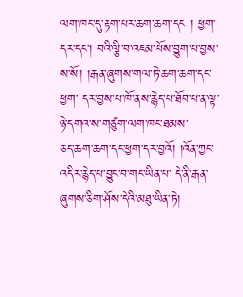ལག་ཁང་དུ་རྟག་པར་ཆག་ཆག་དང ། ཕྱག་དར་དང་། བའི་ལྕི་བ་འཇམ་པོས་བྱུག་པ་བྱས་ས་སོ། །རྒན་ཞུགས་གལ་ཏེ་ཆག་ཆག་དང་ཕྱག་ དར་བྱས་པ་ཁོ་ནས་རྙེད་པ་ཐོབ་པ་ན་ལྟ་ཉེ་དགའ་ས་གཙུག་ལག་ཁང་ཐམས་
ཅད་ཆག་ཆག་དང་ཕྱག་དར་བྱའོ། །འོན་ཀྱང་འདིར་རྙེད་པ་བྱུང་བ་གང་ཡིན་པ་ དེ་ནི་རྒན་ཞུགས་ཅིག་ཤོས་དེའི་མཐུ་ཡིན་ཏེ།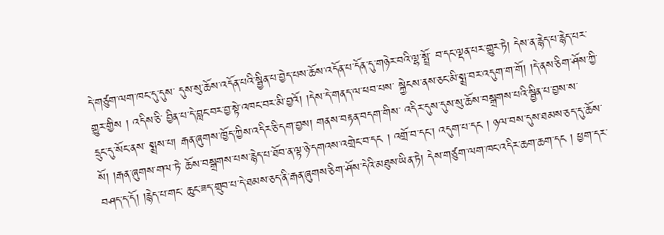དེ་གཙུག་ལག་ཁང་དུ་དུས་ དུས་སུ་ཆོས་འདོན་པའི་སྦྱིན་པ་བྱེད་པས་ཆོས་འདོན་པ་དོན་དུ་གཉེར་བའི་ལྷ་སྤྲོ་ བ་དང་ལྡན་པར་གྱུར་ཏེ། དེས་ན་རྙེད་པ་རྙེད་པར་གྱུར་གྱིས ། འདིས་ཅི་ བྱིན་པ་དེ་བླང་བར་བྱ་སྟེ་འཁང་བར་མི་བྱའོ། །དེས་དེ་གནད་ལ་ཕབ་པས་ སྐྱེངས་ནས་ཅང་མི་སྨྲ་བར་འདུག་ག་གོ། །དེ་ནས་ཅིག་ཤོས་ཀྱི་དྲུང་དུ་སོང་ནས་ སྨྲས་པ། རྒན་ཞུགས་ཁྱོད་ཀྱིས་འདིར་ཅི་དག་བྱས། གནས་བརྟན་བདག་གིས་ འདིར་དུས་དུས་སུ་ཆོས་བསྒྲགས་པའི་སྦྱིན་པ་བྱས་ས་སོ། །རྒན་ཞུགས་གལ་ཏེ་ ཆོས་བསྒྲགས་པས་རྙེད་པ་ཐོབ་ན་ལྟ་ཉེ་དགའས་འགྲེང་བ་དང ། འགྲོ་བ་དང་། འདུག་པ་དང ། ཉལ་བས་དུས་ཐམས་ཅད་དུ་ཆོས་བཤད་ད་དོ། །རྙེད་པ་གང་ ཆུང་ཟད་གྲུབ་པ་དེ་ཐམས་ཅད་ནི་རྒན་ཞུགས་ཅིག་ཤོས་དེའི་མཐུས་ཡིན་ཏེ། དེས་གཙུག་ལག་ཁང་འདིར་ཆག་ཆག་དང ། ཕྱག་དར་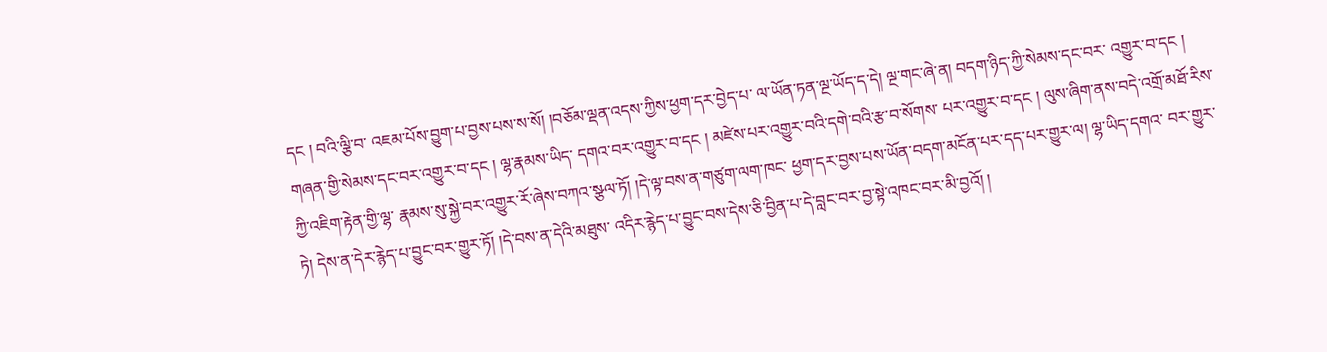དང ། བའི་ལྕི་བ་ འཇམ་པོས་བྱུག་པ་བྱས་པས་ས་སོ། །བཅོམ་ལྡན་འདས་ཀྱིས་ཕྱག་དར་བྱེད་པ་ ལ་ཡོན་ཏན་ལྔ་ཡོད་ད་དེ། ལྔ་གང་ཞེ་ན། བདག་ཉིད་ཀྱི་སེམས་དང་བར་ འགྱུར་བ་དང ། གཞན་གྱི་སེམས་དང་བར་འགྱུར་བ་དང ། ལྷ་རྣམས་ཡིད་ དགའ་བར་འགྱུར་བ་དང ། མཛེས་པར་འགྱུར་བའི་དགེ་བའི་རྩ་བ་སོགས་ པར་འགྱུར་བ་དང ། ལུས་ཞིག་ནས་བདེ་འགྲོ་མཐོ་རིས་ཀྱི་འཇིག་རྟེན་གྱི་ལྷ་ རྣམས་སུ་སྐྱེ་བར་འགྱུར་རོ་ཞེས་བཀའ་སྩལ་ཏོ། །དེ་ལྟ་བས་ན་གཙུག་ལག་ཁང་ ཕྱག་དར་བྱས་པས་ཡོན་བདག་མངོན་པར་དད་པར་གྱུར་ལ། ལྷ་ཡིད་དགའ་ བར་གྱུར་ཏེ། དེས་ན་དེར་རྙེད་པ་བྱུང་བར་གྱུར་ཏོ། །དེ་བས་ན་དེའི་མཐུས་ འདིར་རྙེད་པ་བྱུང་བས་དེས་ཅི་བྱིན་པ་དེ་བླང་བར་བྱ་སྟེ་འཁང་བར་མི་བྱའོ། །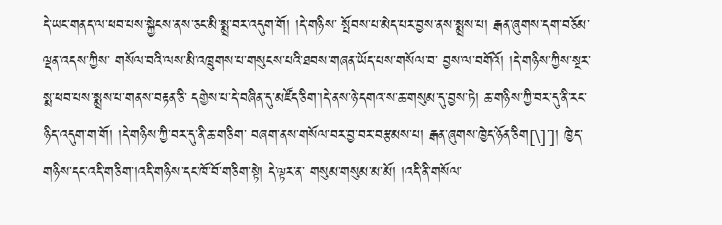དེ་ཡང་གནད་ལ་ཕབ་པས་སྐྱེངས་ནས་ཅང་མི་སྨྲ་བར་འདུག་གོ། །དེ་གཉིས་ སྤོབས་པ་མེད་པར་བྱས་ནས་སྨྲས་པ། རྒན་ཞུགས་དག་བཅོམ་ལྡན་འདས་ཀྱིས་ གསོལ་བའི་ལས་མི་འཁྲུགས་པ་གསུངས་པའི་ཐབས་གཞན་ཡོད་པས་གསོལ་བ་ བྱས་ལ་བགོའོ། །དེ་གཉིས་ཀྱིས་སྔར་སྨ་ཕབ་པས་སྨྲས་པ་གནས་བརྟན་ཅི་ དགྱེས་པ་དེ་བཞིན་དུ་མཛོད་ཅིག་།དེ་ནས་ཉེ་དགའ་ས་ཆ་གསུམ་དུ་བྱས་ཏེ། ཆ་གཉིས་ཀྱི་བར་དུ་ནི་རང་ཉིད་འདུག་ག་གོ། །དེ་གཉིས་ཀྱི་བར་དུ་ནི་ཆ་གཅིག་ བཞག་ནས་གསོལ་བར་བྱ་བར་བརྩམས་པ། རྒན་ཞུགས་ཁྱེད་ཉོན་ཅིག[\]་]། ཁྱེད་གཉིས་དང་འདི་གཅིག་།འདི་གཉིས་དང་ཁོ་བོ་གཅིག་སྟེ། དེ་ལྟར་ན་ གསུམ་གསུམ་མ་མོ། །འདི་ནི་གསོལ་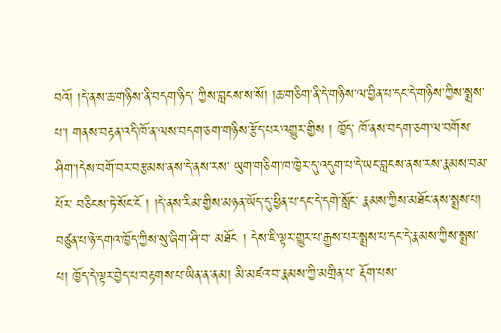བའོ། །དེ་ནས་ཆ་གཉིས་ནི་བདག་ཉིད་ ཀྱིས་བླངས་ས་སོ། །ཆ་གཅིག་ནི་དེ་གཉིས་ལ་བྱིན་པ་དང་དེ་གཉིས་ཀྱིས་སྨྲས་པ་། གནས་བརྟན་འདི་ཁོ་ན་ལས་བདག་ཅག་གཉིས་རྩོད་པར་འགྱུར་གྱིས ། ཁྱོད་ ཁོ་ནས་བདག་ཅག་ལ་བགོས་ཤིག་།དེས་བགོ་བར་བརྩམས་ནས་དེ་ནས་རས་ ཡུག་གཅིག་ཁ་ཁྱེར་དུ་འདུག་པ་དེ་ཡང་བླངས་ནས་རས་རྣམས་བམ་པོར་ བཅིངས་ཏེ་སོང་ངོ ། །དེ་ནས་རིམ་གྱིས་མཉན་ཡོད་དུ་ཕྱིན་པ་དང་དེ་དགེ་སློང་ རྣམས་ཀྱིས་མཐོང་ནས་སྨྲས་པ། བཙུན་པ་ཉེ་དགའ་ཁྱོད་ཀྱིས་སུ་ཞིག་ཤི་བ་ མཐོང ། དེས་ཇི་ལྟར་གྱུར་པ་རྒྱས་པར་སྨྲས་པ་དང་དེ་རྣམས་ཀྱིས་སྨྲས་པ། ཁྱོད་དེ་ལྟར་བྱེད་པ་བརྟགས་པ་ཡིན་ན་ནམ། མི་མཛའ་བ་རྣམས་ཀྱི་མགྲིན་པ་ རྡོག་པས་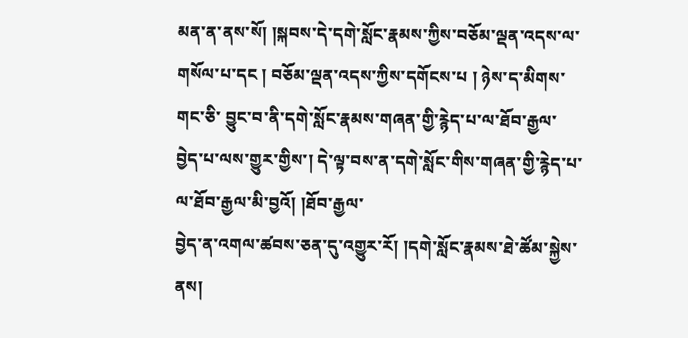མན་ན་ནས་སོ། །སྐབས་དེ་དགེ་སློང་རྣམས་ཀྱིས་བཅོམ་ལྡན་འདས་ལ་ གསོལ་པ་དང ། བཅོམ་ལྡན་འདས་ཀྱིས་དགོངས་པ ། ཉེས་ད་མིགས་གང་ཅི་ བྱུང་བ་ནི་དགེ་སློང་རྣམས་གཞན་གྱི་རྙེད་པ་ལ་ཐོབ་རྒྱལ་བྱེད་པ་ལས་གྱུར་གྱིས་། དེ་ལྟ་བས་ན་དགེ་སློང་གིས་གཞན་གྱི་རྙེད་པ་ལ་ཐོབ་རྒྱལ་མི་བྱའོ། །ཐོབ་རྒྱལ་
བྱེད་ན་འགལ་ཚབས་ཅན་དུ་འགྱུར་རོ། །དགེ་སློང་རྣམས་ཐེ་ཚོམ་སྐྱེས་ནས།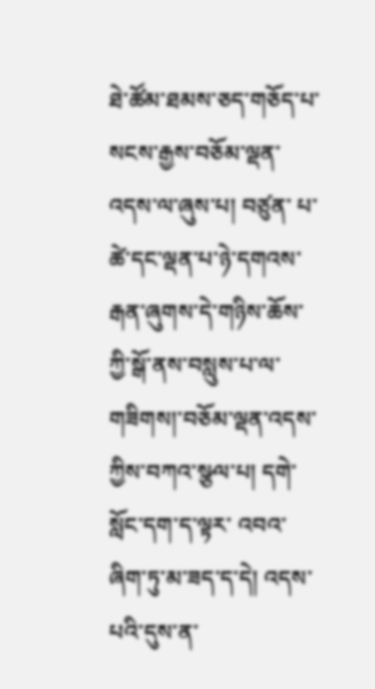ཐེ་ཚོམ་ཐམས་ཅད་གཅོད་པ་སངས་རྒྱས་བཅོམ་ལྡན་འདས་ལ་ཞུས་པ། བཙུན་ པ་ཚེ་དང་ལྡན་པ་ཉེ་དགའས་རྒན་ཞུགས་དེ་གཉིས་ཆོས་ཀྱི་སྒོ་ནས་བསླུས་པ་ལ་ གཟིགས།་བཅོམ་ལྡན་འདས་ཀྱིས་བཀའ་སྩལ་པ། དགེ་སློང་དག་ད་ལྟར་ འབའ་ཞིག་ཏུ་མ་ཟད་ད་དེ། འདས་པའི་དུས་ན་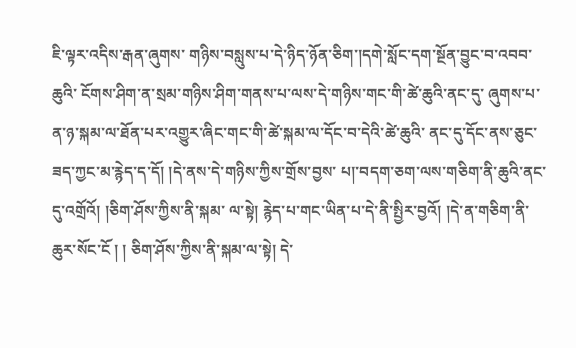ཇི་ལྟར་འདིས་རྒན་ཞུགས་ གཉིས་བསླུས་པ་དེ་ཉིད་ཉོན་ཅིག་།དགེ་སློང་དག་སྔོན་བྱུང་བ་འབབ་ཆུའི་ ངོགས་ཤིག་ན་སྲམ་གཉིས་ཤིག་གནས་པ་ལས་དེ་གཉིས་གང་གི་ཚེ་ཆུའི་ནང་དུ་ ཞུགས་པ་ན་ཉ་སྐམ་ལ་ཐོན་པར་འགྱུར་ཞིང་གང་གི་ཚེ་སྐམ་ལ་དོང་བ་དེའི་ཚེ་ཆུའི་ ནང་དུ་དོང་ནས་ཅུང་ཟད་ཀྱང་མ་རྙེད་ད་དོ། །དེ་ནས་དེ་གཉིས་ཀྱིས་གྲོས་བྱས་ པ།་བདག་ཅག་ལས་གཅིག་ནི་ཆུའི་ནང་དུ་འགྲོའོ། །ཅིག་ཤོས་ཀྱིས་ནི་སྐམ་ ལ་སྟེ། རྙེད་པ་གང་ཡིན་པ་དེ་ནི་སྤྱིར་བྱའོ། །དེ་ན་གཅིག་ནི་ཆུར་སོང་ངོ ། ། ཅིག་ཤོས་ཀྱིས་ནི་སྐམ་ལ་སྟེ། དེ་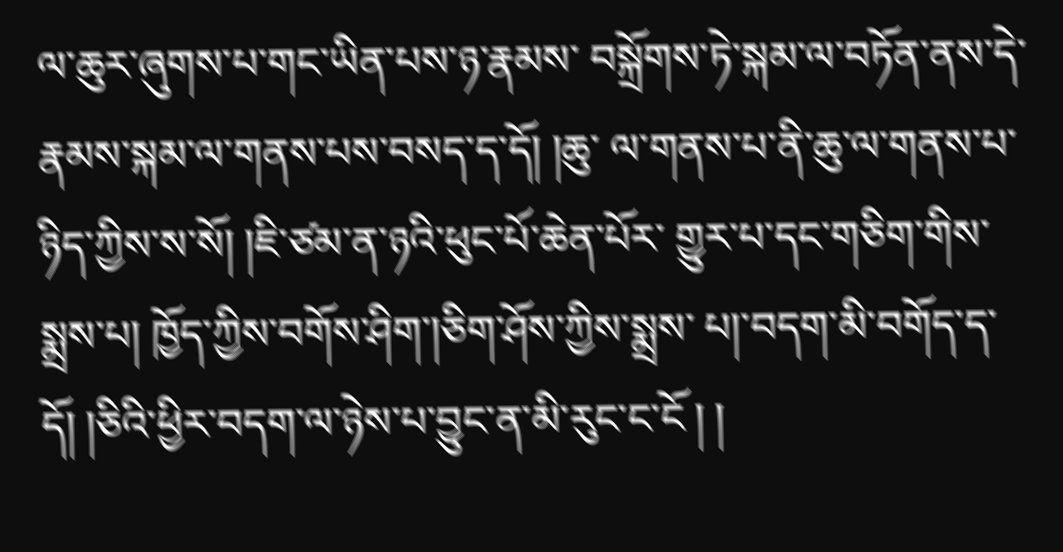ལ་ཆུར་ཞུགས་པ་གང་ཡིན་པས་ཉ་རྣམས་ བསྐྲོགས་ཏེ་སྐམ་ལ་བཏོན་ནས་དེ་རྣམས་སྐམ་ལ་གནས་པས་བསད་ད་དོ། །ཆུ་ ལ་གནས་པ་ནི་ཆུ་ལ་གནས་པ་ཉིད་ཀྱིས་ས་སོ། །ཇི་ཙམ་ན་ཉའི་ཕུང་པོ་ཆེན་པོར་ གྱུར་པ་དང་གཅིག་གིས་སྨྲས་པ། ཁྱོད་ཀྱིས་བགོས་ཤིག་།ཅིག་ཤོས་ཀྱིས་སྨྲས་ པ།་བདག་མི་བགོད་ད་དོ། །ཅིའི་ཕྱིར་བདག་ལ་ཉེས་པ་བྱུང་ན་མི་རུང་ང་ངོ ། །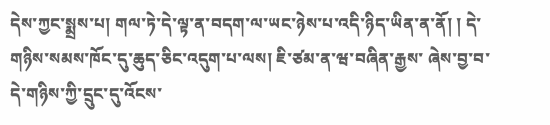དེས་ཀྱང་སྨྲས་པ། གལ་ཏེ་དེ་ལྟ་ན་བདག་ལ་ཡང་ཉེས་པ་འདི་ཉིད་ཡིན་ན་ནོ། ། དེ་གཉིས་སམས་ཁོང་དུ་ཆུད་ཅིང་འདུག་པ་ལས། ཇི་ཙམ་ན་ཝ་བཞིན་རྒྱས་ ཞེས་བྱ་བ་དེ་གཉིས་ཀྱི་དྲུང་དུ་འོངས་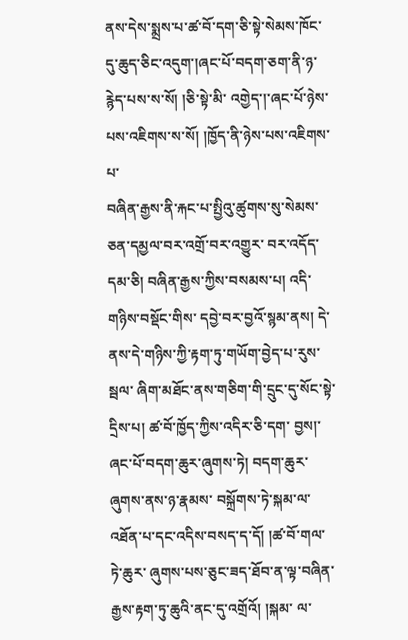ནས་དེས་སྨྲས་པ་ཚ་བོ་དག་ཅི་སྟེ་སེམས་ཁོང་ དུ་ཆུད་ཅིང་འདུག་།ཞང་པོ་བདག་ཅག་ནི་ཉ་རྙེད་པས་ས་སོ། །ཅི་སྟེ་མི་ འགྱེད་།་ཞང་པོ་ཉེས་པས་འཇིགས་ས་སོ། །ཁྱོད་ནི་ཉེས་པས་འཇིགས་པ་
བཞིན་རྒྱས་ནི་རྐང་པ་སྤྱིའུ་ཚུགས་སུ་སེམས་ཅན་དམྱལ་བར་འགྲོ་བར་འགྱུར་ བར་འདོད་དམ་ཅི། བཞིན་རྒྱས་ཀྱིས་བསམས་པ། འདི་གཉིས་བསྡོང་གིས་ དབྱེ་བར་བྱའོ་སྙམ་ནས། དེ་ནས་དེ་གཉིས་ཀྱི་རྟག་ཏུ་གཡོག་བྱེད་པ་རུས་སྦལ་ ཞིག་མཐོང་ནས་གཅིག་གི་དྲུང་དུ་སོང་སྟེ་དྲིས་པ། ཚ་བོ་ཁྱོད་ཀྱིས་འདིར་ཅི་དག་ བྱས།་ཞང་པོ་བདག་ཆུར་ཞུགས་ཏེ། བདག་ཆུར་ཞུགས་ནས་ཉ་རྣམས་ བསྐྲོགས་ཏེ་སྐམ་ལ་འཐོན་པ་དང་འདིས་བསད་ད་དོ། །ཚ་བོ་གལ་ཏེ་ཆུར་ ཞུགས་པས་ཅུང་ཟད་ཐོབ་ན་ལྟ་བཞིན་རྒྱས་རྟག་ཏུ་ཆུའི་ནང་དུ་འགྲོའོ། །སྐམ་ ལ་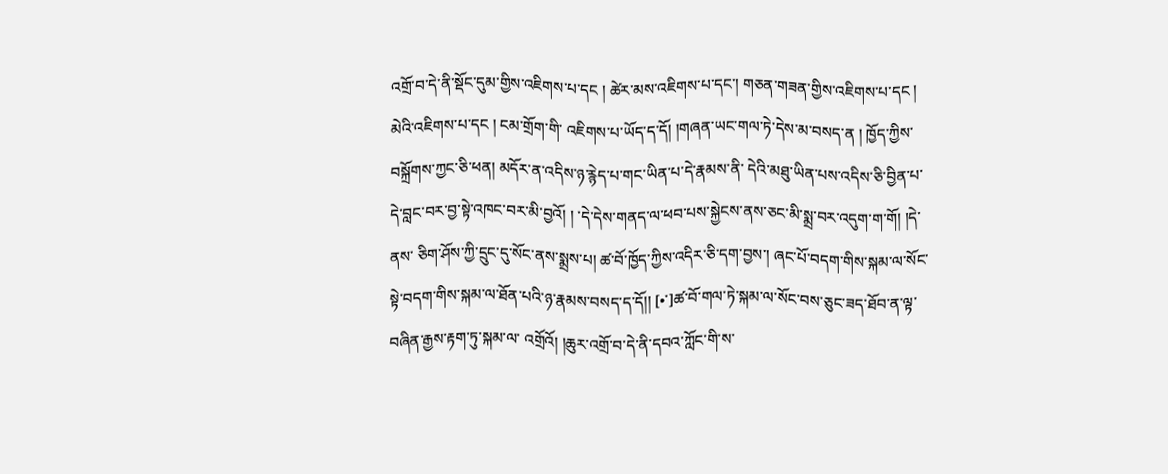འགྲོ་བ་དེ་ནི་སྡོང་དུམ་གྱིས་འཇིགས་པ་དང ། ཚེར་མས་འཇིགས་པ་དང་། གཅན་གཟན་གྱིས་འཇིགས་པ་དང ། མེའི་འཇིགས་པ་དང ། ངམ་གྲོག་གི་ འཇིགས་པ་ཡོད་ད་དོ། །གཞན་ཡང་གལ་ཏེ་དེས་མ་བསད་ན ། ཁྱོད་ཀྱིས་ བསྐྲོགས་ཀྱང་ཅི་ཕན། མདོར་ན་འདིས་ཉ་རྙེད་པ་གང་ཡིན་པ་དེ་རྣམས་ནི་ དེའི་མཐུ་ཡིན་པས་འདིས་ཅི་བྱིན་པ་དེ་བླང་བར་བྱ་སྟེ་འཁང་བར་མི་བྱའོ། ། ་དེ་དེས་གནད་ལ་ཕབ་པས་སྐྱེངས་ནས་ཅང་མི་སྨྲ་བར་འདུག་ག་གོ། །དེ་ནས་ ཅིག་ཤོས་ཀྱི་དྲུང་དུ་སོང་ནས་སྨྲས་པ། ཚ་བོ་ཁྱོད་ཀྱིས་འདིར་ཅི་དག་བྱས་། ཞང་པོ་བདག་གིས་སྐམ་ལ་སོང་སྟེ་བདག་གིས་སྐམ་ལ་ཐོན་པའི་ཉ་རྣམས་བསད་ད་དོ།། [•་]ཚ་བོ་གལ་ཏེ་སྐམ་ལ་སོང་བས་ཅུང་ཟད་ཐོབ་ན་ལྟ་བཞིན་རྒྱས་རྟག་ཏུ་སྐམ་ལ་ འགྲོའོ། །ཆུར་འགྲོ་བ་དེ་ནི་དབའ་ཀློང་གི་ས་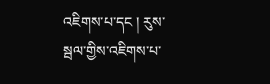འཇིགས་པ་དང ། རུས་ སྦལ་གྱིས་འཇིགས་པ་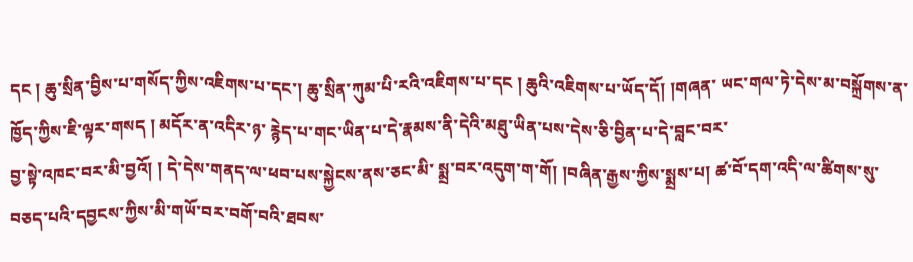དང ། ཆུ་སྲིན་བྱིས་པ་གསོད་ཀྱིས་འཇིགས་པ་དང་། ཆུ་སྲིན་ཀུམ་པི་རའི་འཇིགས་པ་དང ། ཆུའི་འཇིགས་པ་ཡོད་དོ། །གཞན་ ཡང་གལ་ཏེ་དེས་མ་བསྐྲོགས་ན་ཁྱོད་ཀྱིས་ཇི་ལྟར་གསད ། མདོར་ན་འདིར་ཉ་ རྙེད་པ་གང་ཡིན་པ་དེ་རྣམས་ནི་དེའི་མཐུ་ཡིན་པས་དེས་ཅི་བྱིན་པ་དེ་བླང་བར་
བྱ་སྟེ་འཁང་བར་མི་བྱའོ། ། དེ་དེས་གནད་ལ་ཕབ་པས་སྐྱེངས་ནས་ཅང་མི་ སྨྲ་བར་འདུག་ག་གོ། །བཞིན་རྒྱས་ཀྱིས་སྨྲས་པ། ཚ་བོ་དག་འདི་ལ་ཚིགས་སུ་ བཅད་པའི་དབྱངས་ཀྱིས་མི་གཡོ་བར་བགོ་བའི་ཐབས་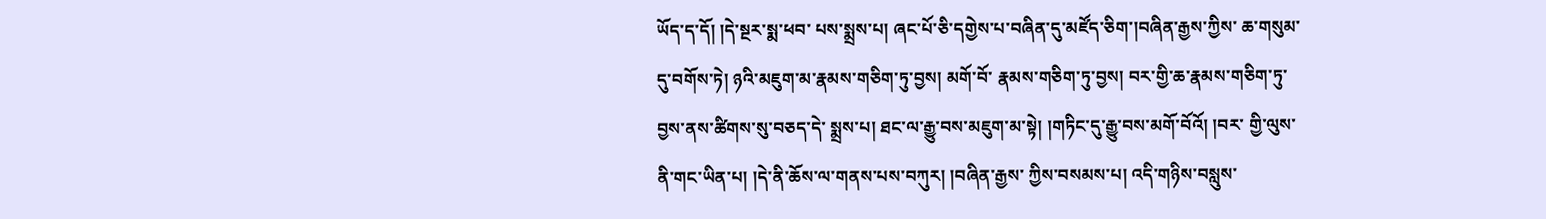ཡོད་ད་དོ། །དེ་སྔར་སྨ་ཕབ་ པས་སྨྲས་པ། ཞང་པོ་ཅི་དགྱེས་པ་བཞིན་དུ་མཛོད་ཅིག་།བཞིན་རྒྱས་ཀྱིས་ ཆ་གསུམ་དུ་བགོས་ཏེ། ཉའི་མཇུག་མ་རྣམས་གཅིག་ཏུ་བྱས། མགོ་བོ་ རྣམས་གཅིག་ཏུ་བྱས། བར་གྱི་ཆ་རྣམས་གཅིག་ཏུ་བྱས་ནས་ཚིགས་སུ་བཅད་དེ་ སྨྲས་པ། ཐང་ལ་རྒྱུ་བས་མཇུག་མ་སྟེ། །གཏིང་དུ་རྒྱུ་བས་མགོ་བོའོ། །བར་ གྱི་ལུས་ནི་གང་ཡིན་པ། །དེ་ནི་ཆོས་ལ་གནས་པས་བཀུར། །བཞིན་རྒྱས་ ཀྱིས་བསམས་པ། འདི་གཉིས་བསླུས་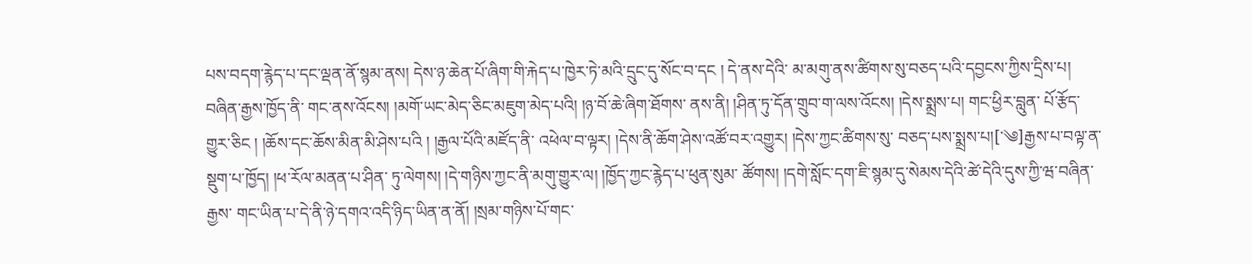པས་བདག་རྙེད་པ་དང་ལྡན་ནོ་སྙམ་ནས། དེས་ཉ་ཆེན་པོ་ཞིག་གི་རྐེད་པ་ཁྱེར་ཏེ་མའི་དྲུང་དུ་སོང་བ་དང ། དེ་ནས་དེའི་ མ་མགུ་ནས་ཚིགས་སུ་བཅད་པའི་དབྱངས་ཀྱིས་དྲིས་པ། བཞིན་རྒྱས་ཁྱོད་ནི་ གང་ནས་འོངས། །མགོ་ཡང་མེད་ཅིང་མཇུག་མེད་པའི། །ཉ་བོ་ཆེ་ཞིག་ཐོགས་ ནས་ནི། །ཤིན་ཏུ་དོན་གྲུབ་ག་ལས་འོངས། །དེས་སྨྲས་པ། གང་ཕྱིར་བླུན་ པོ་རྩོད་གྱུར་ཅིང ། །ཆོས་དང་ཆོས་མིན་མི་ཤེས་པའི ། །རྒྱལ་པོའི་མཛོད་ནི་ འཕེལ་བ་ལྟར། །དེས་ནི་ཆོག་ཤེས་འཚོ་བར་འགྱུར། །དེས་ཀྱང་ཚིགས་སུ་ བཅད་པས་སྨྲས་པ།[་༄]རྒྱས་པ་བལྟ་ན་སྡུག་པ་ཁྱོད། །ཕ་རོལ་མནན་པ་ཤིན་ ཏུ་ལེགས། །དེ་གཉིས་ཀྱང་ནི་མགུ་གྱུར་ལ། །ཁྱོད་ཀྱང་རྙེད་པ་ཕུན་སུམ་ ཚོགས། །དགེ་སློང་དག་ཇི་སྙམ་དུ་སེམས་དེའི་ཚེ་དེའི་དུས་ཀྱི་ཝ་བཞིན་རྒྱས་ གང་ཡིན་པ་དེ་ནི་ཉེ་དགའ་འདི་ཉིད་ཡིན་ན་ནོ། །སྲམ་གཉིས་པོ་གང་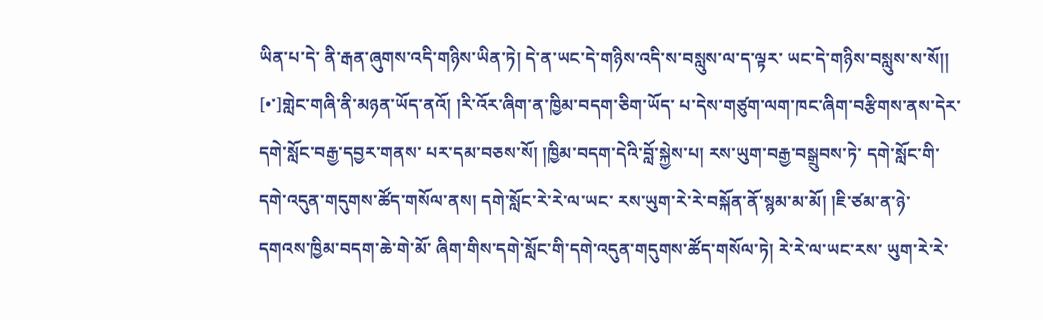ཡིན་པ་དེ་ ནི་རྒན་ཞུགས་འདི་གཉིས་ཡིན་ཏེ། དེ་ན་ཡང་དེ་གཉིས་འདི་ས་བསླུས་ལ་ད་ལྟར་ ཡང་དེ་གཉིས་བསླུས་ས་སོ།།
[•་]གླེང་གཞི་ནི་མཉན་ཡོད་ནའོ། །རི་འོར་ཞིག་ན་ཁྱིམ་བདག་ཅིག་ཡོད་ པ་དེས་གཙུག་ལག་ཁང་ཞིག་བརྩིགས་ནས་དེར་དགེ་སློང་བརྒྱ་དབྱར་གནས་ པར་དམ་བཅས་སོ། །ཁྱིམ་བདག་དེའི་བློ་སྐྱེས་པ། རས་ཡུག་བརྒྱ་བསྒྲུབས་ཏེ་ དགེ་སློང་གི་དགེ་འདུན་གདུགས་ཚོད་གསོལ་ནས། དགེ་སློང་རེ་རེ་ལ་ཡང་ རས་ཡུག་རེ་རེ་བསྐོན་ནོ་སྙམ་མ་མོ། །ཇི་ཙམ་ན་ཉེ་དགའས་ཁྱིམ་བདག་ཆེ་གེ་མོ་ ཞིག་གིས་དགེ་སློང་གི་དགེ་འདུན་གདུགས་ཚོད་གསོལ་ཏེ། རེ་རེ་ལ་ཡང་རས་ ཡུག་རེ་རེ་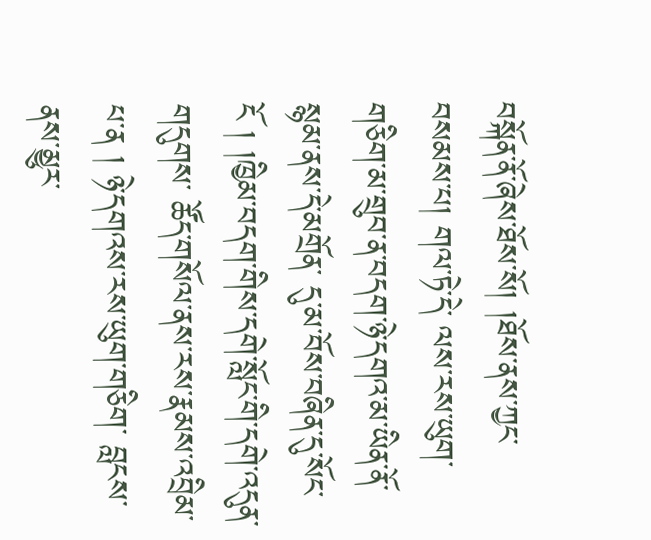བསྐོན་ནོ་ཞེས་ཐོས་སོ། །ཐོས་ནས་ཀྱང་བསམས་པ། གལ་ཏེ་དེ་ ལས་རས་ཡུག་གཅིག་མ་གྲུབ་ན་བདག་ཉེ་དགའ་མ་ཡིན་ནོ་སྙམ་ནས་དེ་མགྲོན་ དུ་མ་བོས་བཞིན་དུ་སོང་ངོ ། །ཁྱིམ་བདག་གིས་དགེ་སློང་གི་དགེ་འདུན་གདུགས་ ཚོད་གསོལ་ནས་རས་རྣམས་འབྲིམ་པ་ན ། ཉེ་དགའས་རས་ཡུག་གཅིག་ བླངས་ནས་མྱུར་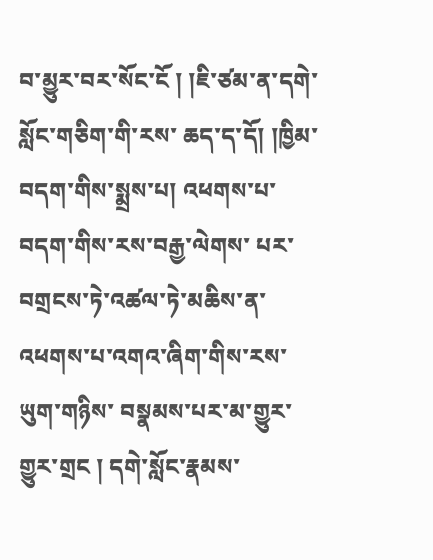བ་མྱུར་བར་སོང་ངོ ། །ཇི་ཙམ་ན་དགེ་སློང་གཅིག་གི་རས་ ཆད་ད་དོ། །ཁྱིམ་བདག་གིས་སྨྲས་པ། འཕགས་པ་བདག་གིས་རས་བརྒྱ་ལེགས་ པར་བགྲངས་ཏེ་འཚལ་ཏེ་མཆིས་ན་འཕགས་པ་འགའ་ཞིག་གིས་རས་ཡུག་གཉིས་ བསྣམས་པར་མ་གྱུར་གྱུར་གྲང ། དགེ་སློང་རྣམས་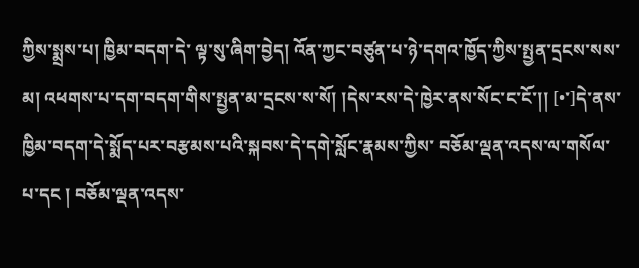ཀྱིས་སྨྲས་པ། ཁྱིམ་བདག་དེ་ ལྟ་སུ་ཞིག་བྱེད། འོན་ཀྱང་བཙུན་པ་ཉེ་དགའ་ཁྱོད་ཀྱིས་སྤྱན་དྲངས་སས་མ། འཕགས་པ་དག་བདག་གིས་སྤྱན་མ་དྲངས་ས་སོ། །དེས་རས་དེ་ཁྱེར་ནས་སོང་ང་ངོ་།། [•་]དེ་ནས་ཁྱིམ་བདག་དེ་སྨོད་པར་བརྩམས་པའི་སྐབས་དེ་དགེ་སློང་རྣམས་ཀྱིས་ བཅོམ་ལྡན་འདས་ལ་གསོལ་པ་དང ། བཅོམ་ལྡན་འདས་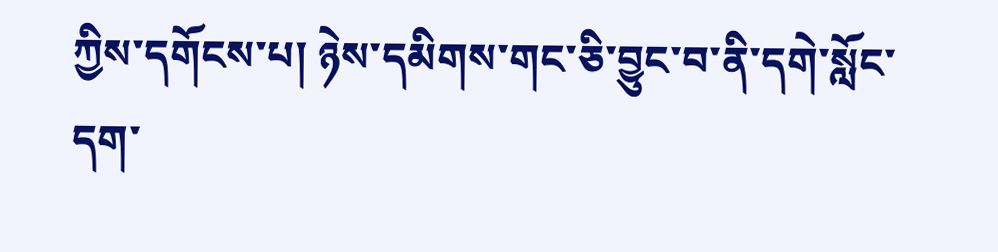ཀྱིས་དགོངས་པ། ཉེས་དམིགས་གང་ཅི་བྱུང་བ་ནི་དགེ་སློང་དག་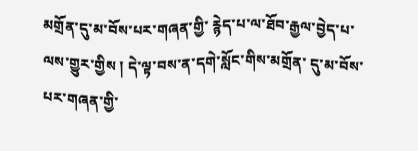མགྲོན་དུ་མ་བོས་པར་གཞན་གྱི་ རྙེད་པ་ལ་ཐོབ་རྒྱལ་བྱེད་པ་ལས་གྱུར་གྱིས ། དེ་ལྟ་བས་ན་དགེ་སློང་གིས་མགྲོན་ དུ་མ་བོས་པར་གཞན་གྱི་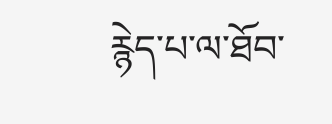རྙེད་པ་ལ་ཐོབ་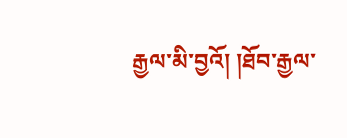རྒྱལ་མི་བྱའོ། །ཐོབ་རྒྱལ་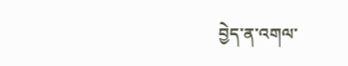བྱེད་ན་འགལ་